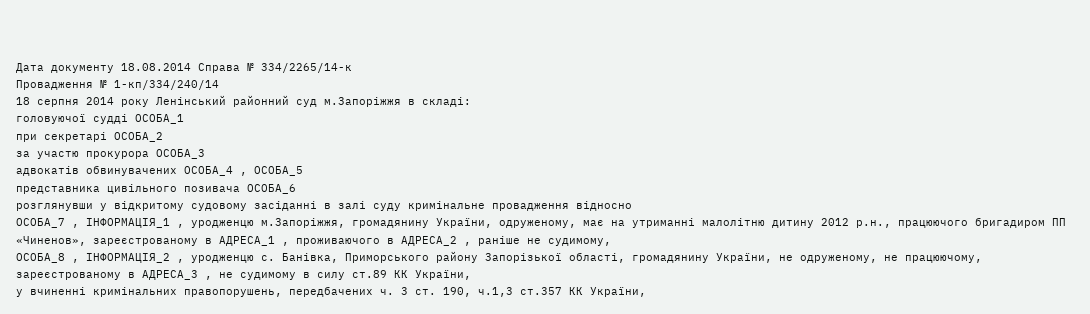Дата документу 18.08.2014 Справа № 334/2265/14-к
Провадження № 1-кп/334/240/14
18 серпня 2014 року Ленінський районний суд м.Запоріжжя в складі:
головуючої судді ОСОБА_1
при секретарі ОСОБА_2
за участю прокурора ОСОБА_3
адвокатів обвинувачених ОСОБА_4 , ОСОБА_5
представника цивільного позивача ОСОБА_6
розглянувши у відкритому судовому засіданні в залі суду кримінальне провадження відносно
ОСОБА_7 , ІНФОРМАЦІЯ_1 , уродженцю м.Запоріжжя, громадянину України, одруженому, має на утриманні малолітню дитину 2012 р.н., працюючого бригадиром ПП «Чиненов», зареєстрованому в АДРЕСА_1 , проживаючого в АДРЕСА_2 , раніше не судимому,
ОСОБА_8 , ІНФОРМАЦІЯ_2 , уродженцю с. Банівка, Приморського району Запорізької області, громадянину України, не одруженому, не працюючому, зареєстрованому в АДРЕСА_3 , не судимому в силу ст.89 КК України,
у вчиненні кримінальних правопорушень, передбачених ч. 3 ст. 190, ч.1,3 ст.357 КК України,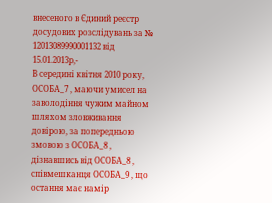внесеного в Єдиний реєстр досудових розслідувань за № 12013089990001132 від 15.01.2013р,-
В середині квітня 2010 року, ОСОБА_7 , маючи умисел на заволодіння чужим майном шляхом зловживання довірою, за попередньою змовою з ОСОБА_8 , дізнавшись від ОСОБА_8 , співмешканця ОСОБА_9 , що остання має намір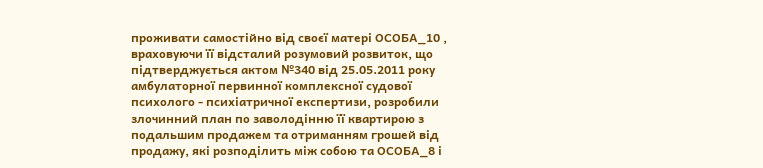проживати самостійно від своєї матері ОСОБА_10 , враховуючи її відсталий розумовий розвиток, що підтверджується актом №340 від 25.05.2011 року амбулаторної первинної комплексної судової психолого - психіатричної експертизи, розробили злочинний план по заволодінню її квартирою з подальшим продажем та отриманням грошей від продажу, які розподілить між собою та ОСОБА_8 і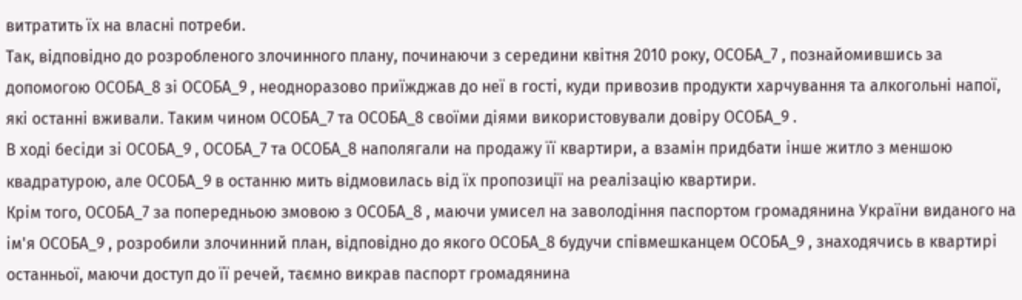витратить їх на власні потреби.
Так, відповідно до розробленого злочинного плану, починаючи з середини квітня 2010 року, ОСОБА_7 , познайомившись за допомогою ОСОБА_8 зі ОСОБА_9 , неодноразово приїжджав до неї в гості, куди привозив продукти харчування та алкогольні напої, які останні вживали. Таким чином ОСОБА_7 та ОСОБА_8 своїми діями використовували довіру ОСОБА_9 .
В ході бесіди зі ОСОБА_9 , ОСОБА_7 та ОСОБА_8 наполягали на продажу її квартири, а взамін придбати інше житло з меншою квадратурою, але ОСОБА_9 в останню мить відмовилась від їх пропозиції на реалізацію квартири.
Крім того, ОСОБА_7 за попередньою змовою з ОСОБА_8 , маючи умисел на заволодіння паспортом громадянина України виданого на ім'я ОСОБА_9 , розробили злочинний план, відповідно до якого ОСОБА_8 будучи співмешканцем ОСОБА_9 , знаходячись в квартирі останньої, маючи доступ до її речей, таємно викрав паспорт громадянина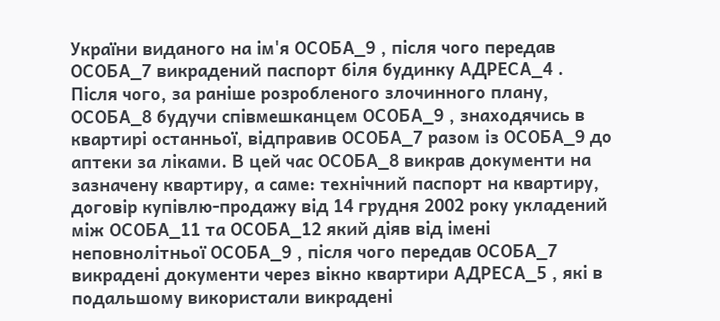України виданого на ім'я ОСОБА_9 , після чого передав ОСОБА_7 викрадений паспорт біля будинку АДРЕСА_4 .
Після чого, за раніше розробленого злочинного плану, ОСОБА_8 будучи співмешканцем ОСОБА_9 , знаходячись в квартирі останньої, відправив ОСОБА_7 разом із ОСОБА_9 до аптеки за ліками. В цей час ОСОБА_8 викрав документи на зазначену квартиру, а саме: технічний паспорт на квартиру, договір купівлю-продажу від 14 грудня 2002 року укладений між ОСОБА_11 та ОСОБА_12 який діяв від імені неповнолітньої ОСОБА_9 , після чого передав ОСОБА_7 викрадені документи через вікно квартири АДРЕСА_5 , які в подальшому використали викрадені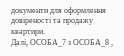документи для оформлення довіреності та продажу квартири.
Далі, ОСОБА_7 з ОСОБА_8 ,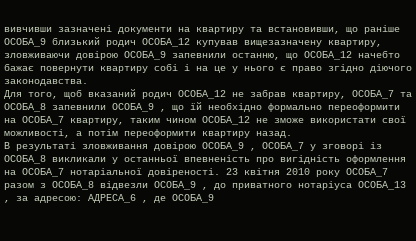вивчивши зазначені документи на квартиру та встановивши, що раніше ОСОБА_9 близький родич ОСОБА_12 купував вищезазначену квартиру, зловживаючи довірою ОСОБА_9 запевнили останню, що ОСОБА_12 начебто бажає повернути квартиру собі і на це у нього є право згідно діючого законодавства.
Для того, щоб вказаний родич ОСОБА_12 не забрав квартиру, ОСОБА_7 та ОСОБА_8 запевнили ОСОБА_9 , що їй необхідно формально переоформити на ОСОБА_7 квартиру, таким чином ОСОБА_12 не зможе використати свої можливості, а потім переоформити квартиру назад.
В результаті зловживання довірою ОСОБА_9 , ОСОБА_7 у зговорі із ОСОБА_8 викликали у останньої впевненість про вигідність оформлення на ОСОБА_7 нотаріальної довіреності. 23 квітня 2010 року ОСОБА_7 разом з ОСОБА_8 відвезли ОСОБА_9 , до приватного нотаріуса ОСОБА_13 , за адресою: АДРЕСА_6 , де ОСОБА_9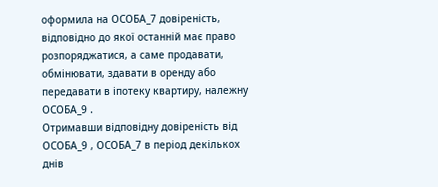оформила на ОСОБА_7 довіреність, відповідно до якої останній має право розпоряджатися, а саме продавати, обмінювати, здавати в оренду або передавати в іпотеку квартиру, належну ОСОБА_9 .
Отримавши відповідну довіреність від ОСОБА_9 , ОСОБА_7 в період декількох днів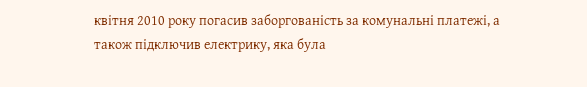квітня 2010 року погасив заборгованість за комунальні платежі, а також підключив електрику, яка була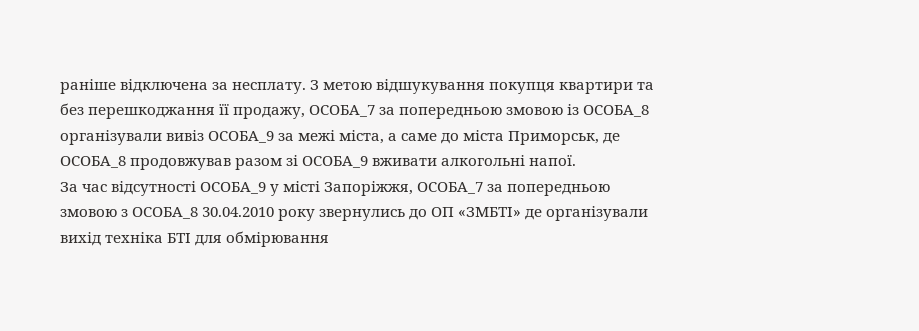раніше відключена за несплату. З метою відшукування покупця квартири та без перешкоджання її продажу, ОСОБА_7 за попередньою змовою із ОСОБА_8 організували вивіз ОСОБА_9 за межі міста, а саме до міста Приморськ, де ОСОБА_8 продовжував разом зі ОСОБА_9 вживати алкогольні напої.
За час відсутності ОСОБА_9 у місті Запоріжжя, ОСОБА_7 за попередньою змовою з ОСОБА_8 30.04.2010 року звернулись до ОП «ЗМБТІ» де організували вихід техніка БТІ для обмірювання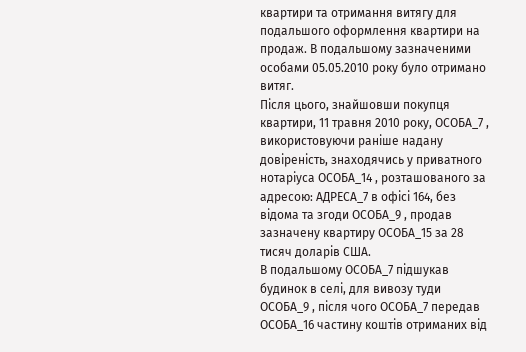квартири та отримання витягу для подальшого оформлення квартири на продаж. В подальшому зазначеними особами 05.05.2010 року було отримано витяг.
Після цього, знайшовши покупця квартири, 11 травня 2010 року, ОСОБА_7 , використовуючи раніше надану довіреність, знаходячись у приватного нотаріуса ОСОБА_14 , розташованого за адресою: АДРЕСА_7 в офісі 164, без відома та згоди ОСОБА_9 , продав зазначену квартиру ОСОБА_15 за 28 тисяч доларів США.
В подальшому ОСОБА_7 підшукав будинок в селі, для вивозу туди ОСОБА_9 , після чого ОСОБА_7 передав ОСОБА_16 частину коштів отриманих від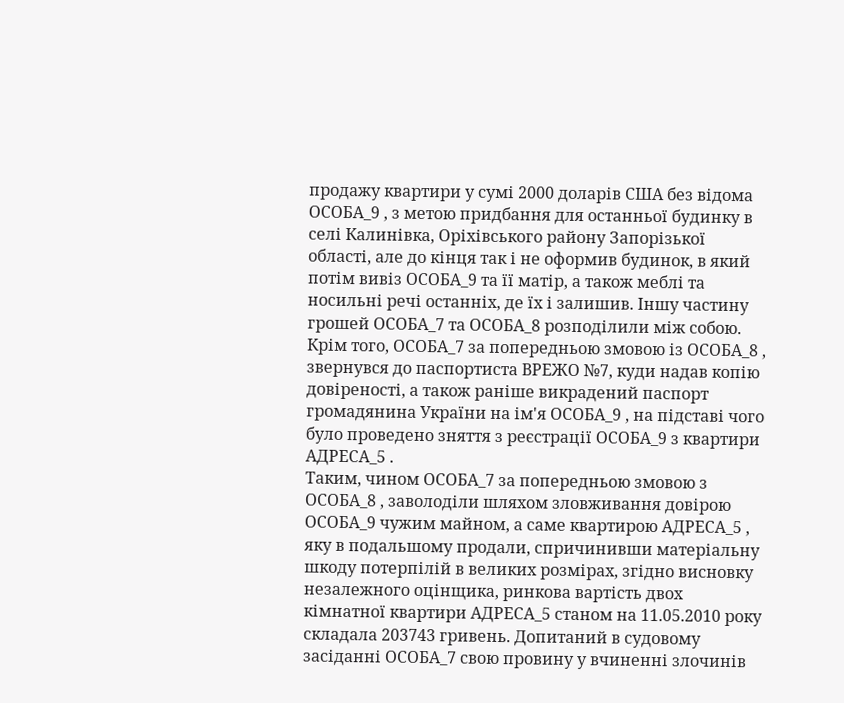продажу квартири у сумі 2000 доларів США без відома ОСОБА_9 , з метою придбання для останньої будинку в селі Калинівка, Оріхівського району Запорізької області, але до кінця так і не оформив будинок, в який потім вивіз ОСОБА_9 та її матір, а також меблі та носильні речі останніх, де їх і залишив. Іншу частину грошей ОСОБА_7 та ОСОБА_8 розподілили між собою.
Крім того, ОСОБА_7 за попередньою змовою із ОСОБА_8 , звернувся до паспортиста ВРЕЖО №7, куди надав копію довіреності, а також раніше викрадений паспорт громадянина України на ім'я ОСОБА_9 , на підставі чого було проведено зняття з реєстрації ОСОБА_9 з квартири АДРЕСА_5 .
Таким, чином ОСОБА_7 за попередньою змовою з ОСОБА_8 , заволоділи шляхом зловживання довірою ОСОБА_9 чужим майном, а саме квартирою АДРЕСА_5 , яку в подальшому продали, спричинивши матеріальну шкоду потерпілій в великих розмірах, згідно висновку незалежного оцінщика, ринкова вартість двох кімнатної квартири АДРЕСА_5 станом на 11.05.2010 року складала 203743 гривень. Допитаний в судовому засіданні ОСОБА_7 свою провину у вчиненні злочинів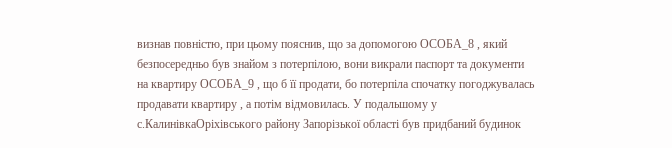визнав повністю, при цьому пояснив, що за допомогою ОСОБА_8 , який безпосередньо був знайом з потерпілою, вони викрали паспорт та документи на квартиру ОСОБА_9 , що б її продати, бо потерпіла спочатку погоджувалась продавати квартиру , а потім відмовилась. У подальшому у с.КалинівкаОріхівського району Запорізької області був придбаний будинок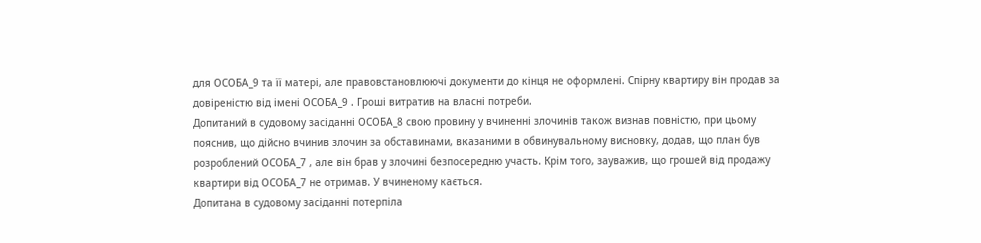для ОСОБА_9 та її матері, але правовстановлюючі документи до кінця не оформлені. Спірну квартиру він продав за довіреністю від імені ОСОБА_9 . Гроші витратив на власні потреби.
Допитаний в судовому засіданні ОСОБА_8 свою провину у вчиненні злочинів також визнав повністю, при цьому пояснив, що дійсно вчинив злочин за обставинами, вказаними в обвинувальному висновку, додав, що план був розроблений ОСОБА_7 , але він брав у злочині безпосередню участь. Крім того, зауважив, що грошей від продажу квартири від ОСОБА_7 не отримав. У вчиненому кається.
Допитана в судовому засіданні потерпіла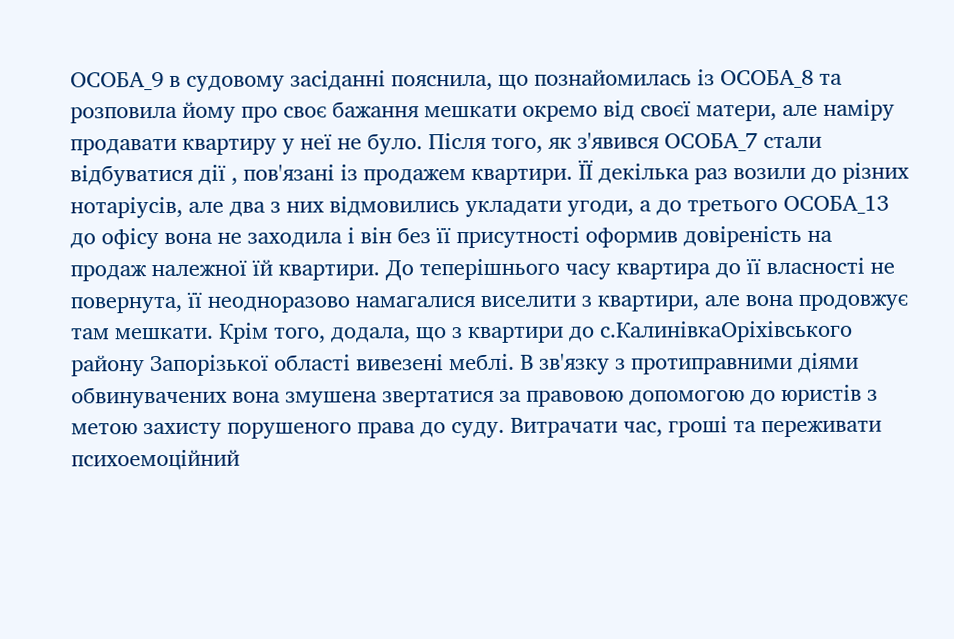ОСОБА_9 в судовому засіданні пояснила, що познайомилась із ОСОБА_8 та розповила йому про своє бажання мешкати окремо від своєї матери, але наміру продавати квартиру у неї не було. Після того, як з'явився ОСОБА_7 стали відбуватися дії , пов'язані із продажем квартири. ЇЇ декілька раз возили до різних нотаріусів, але два з них відмовились укладати угоди, а до третього ОСОБА_13 до офісу вона не заходила і він без її присутності оформив довіреність на продаж належної їй квартири. До теперішнього часу квартира до її власності не повернута, її неодноразово намагалися виселити з квартири, але вона продовжує там мешкати. Крім того, додала, що з квартири до с.КалинівкаОріхівського району Запорізької області вивезені меблі. В зв'язку з протиправними діями обвинувачених вона змушена звертатися за правовою допомогою до юристів з метою захисту порушеного права до суду. Витрачати час, гроші та переживати психоемоційний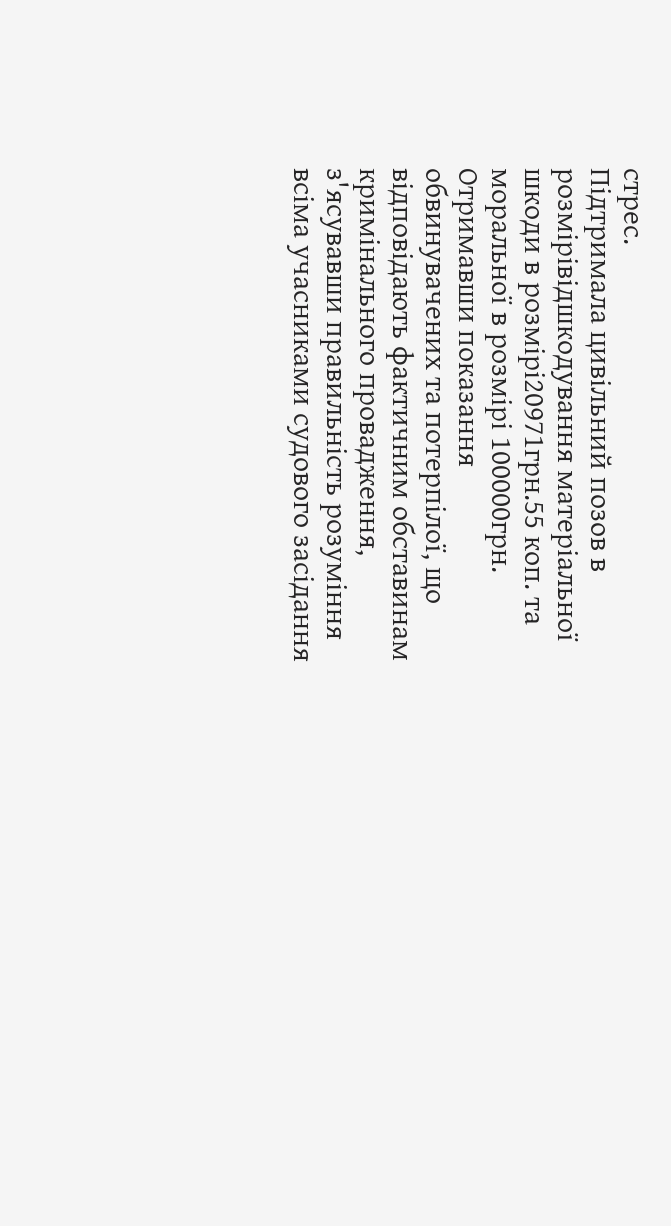стрес.
Підтримала цивільний позов в розмірівідшкодування матеріальної шкоди в розмірі20971грн.55 коп. та моральної в розмірі 100000грн.
Отримавши показання обвинувачених та потерпілої, що відповідають фактичним обставинам кримінального провадження, з'ясувавши правильність розуміння всіма учасниками судового засідання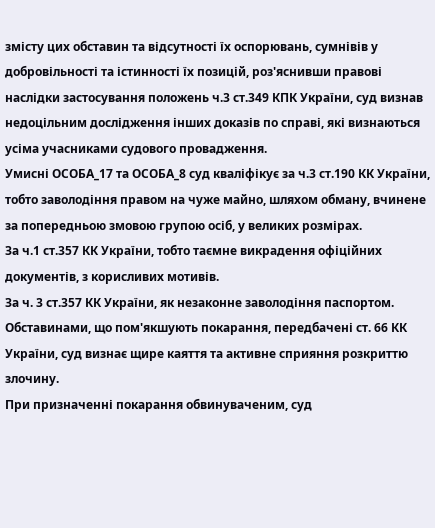змісту цих обставин та відсутності їх оспорювань, сумнівів у добровільності та істинності їх позицій, роз'яснивши правові наслідки застосування положень ч.3 ст.349 КПК України, суд визнав недоцільним дослідження інших доказів по справі, які визнаються усіма учасниками судового провадження.
Умисні ОСОБА_17 та ОСОБА_8 суд кваліфікує за ч.3 ст.190 КК України, тобто заволодіння правом на чуже майно, шляхом обману, вчинене за попередньою змовою групою осіб, у великих розмірах.
За ч.1 ст.357 КК України, тобто таємне викрадення офіційних документів, з корисливих мотивів.
За ч. 3 ст.357 КК України, як незаконне заволодіння паспортом.
Обставинами, що пом'якшують покарання, передбачені ст. 66 КК України, суд визнає щире каяття та активне сприяння розкриттю злочину.
При призначенні покарання обвинуваченим, суд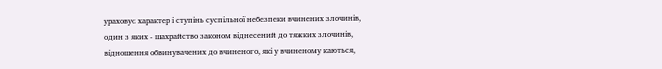ураховує характер і ступінь суспільної небезпеки вчинених злочинів, один з яких - шахрайство законом віднесений до тяжких злочинів, відношення обвинувачених до вчиненого, які у вчиненому каються,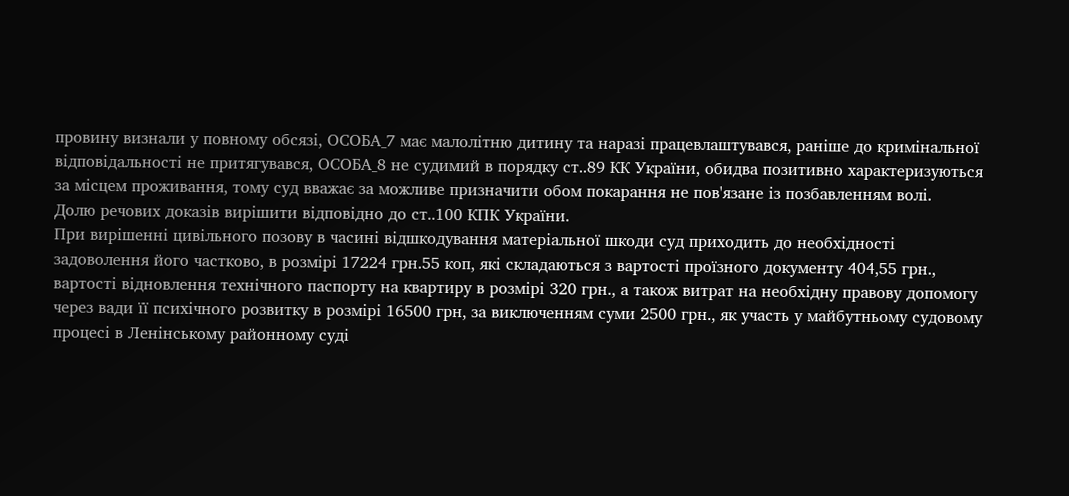провину визнали у повному обсязі, ОСОБА_7 має малолітню дитину та наразі працевлаштувався, раніше до кримінальної відповідальності не притягувався, ОСОБА_8 не судимий в порядку ст..89 КК України, обидва позитивно характеризуються за місцем проживання, тому суд вважає за можливе призначити обом покарання не пов'язане із позбавленням волі.
Долю речових доказів вирішити відповідно до ст..100 КПК України.
При вирішенні цивільного позову в часині відшкодування матеріальної шкоди суд приходить до необхідності задоволення його частково, в розмірі 17224 грн.55 коп, які складаються з вартості проїзного документу 404,55 грн., вартості відновлення технічного паспорту на квартиру в розмірі 320 грн., а також витрат на необхідну правову допомогу через вади її психічного розвитку в розмірі 16500 грн, за виключенням суми 2500 грн., як участь у майбутньому судовому процесі в Ленінському районному суді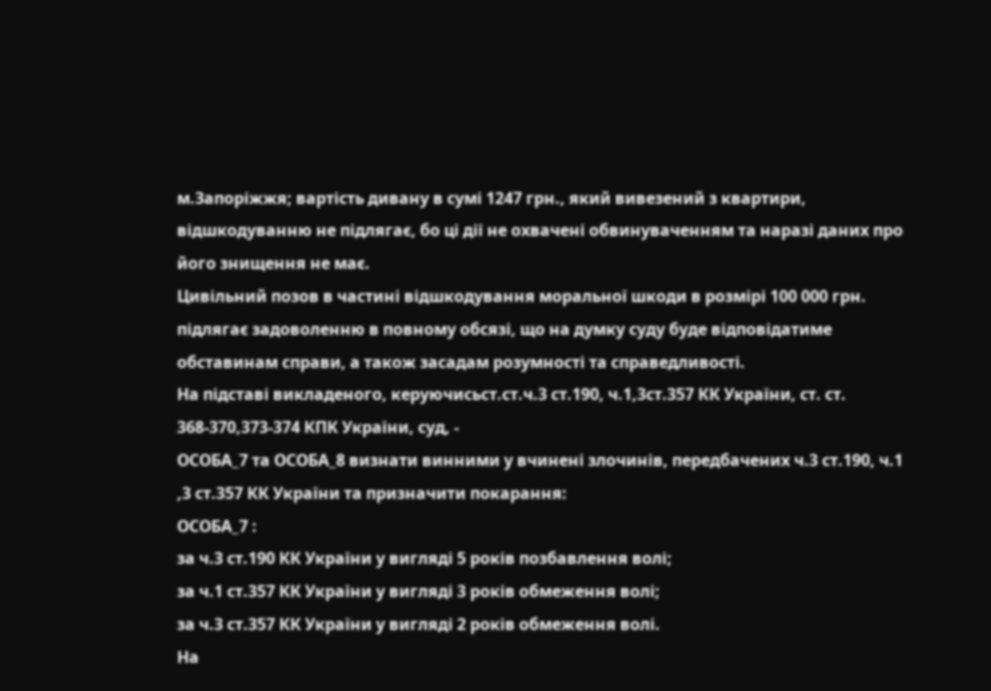м.Запоріжжя; вартість дивану в сумі 1247 грн., який вивезений з квартири, відшкодуванню не підлягає, бо ці дії не охвачені обвинуваченням та наразі даних про його знищення не має.
Цивільний позов в частині відшкодування моральної шкоди в розмірі 100 000 грн. підлягає задоволенню в повному обсязі, що на думку суду буде відповідатиме обставинам справи, а також засадам розумності та справедливості.
На підставі викладеного, керуючисьст.ст.ч.3 ст.190, ч.1,3ст.357 КК України, ст. ст. 368-370,373-374 КПК України, суд, -
ОСОБА_7 та ОСОБА_8 визнати винними у вчинені злочинів, передбачених ч.3 ст.190, ч.1 ,3 ст.357 КК України та призначити покарання:
ОСОБА_7 :
за ч.3 ст.190 КК України у вигляді 5 років позбавлення волі;
за ч.1 ст.357 КК України у вигляді 3 років обмеження волі;
за ч.3 ст.357 КК України у вигляді 2 років обмеження волі.
На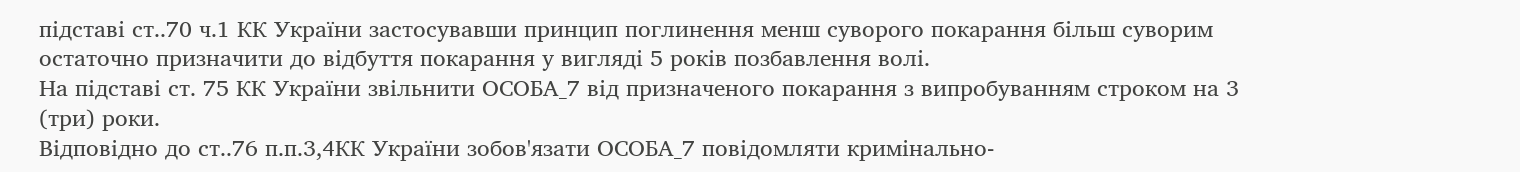підставі ст..70 ч.1 КК України застосувавши принцип поглинення менш суворого покарання більш суворим остаточно призначити до відбуття покарання у вигляді 5 років позбавлення волі.
На підставі ст. 75 КК України звільнити ОСОБА_7 від призначеного покарання з випробуванням строком на 3 (три) роки.
Відповідно до ст..76 п.п.3,4КК України зобов'язати ОСОБА_7 повідомляти кримінально-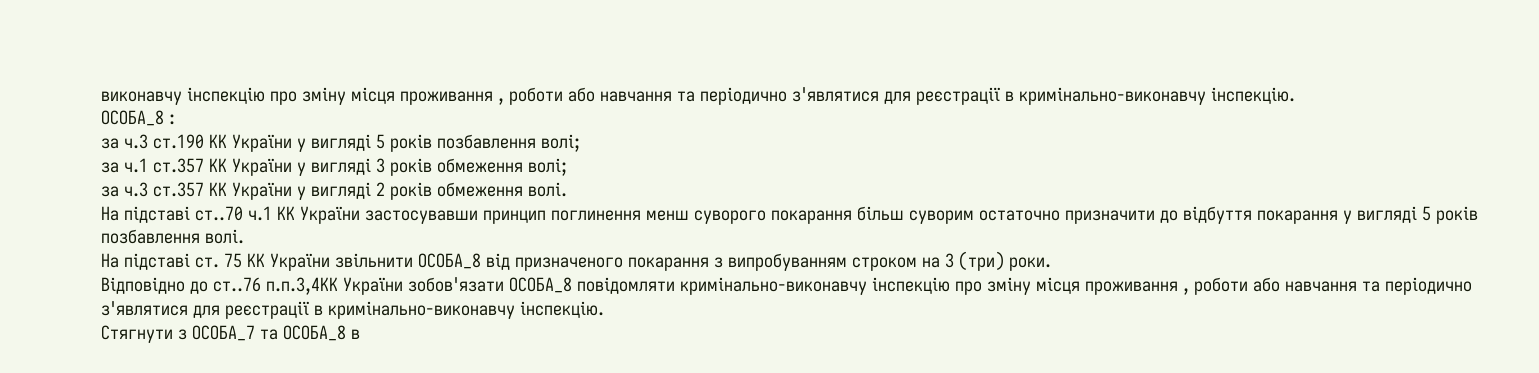виконавчу інспекцію про зміну місця проживання , роботи або навчання та періодично з'являтися для реєстрації в кримінально-виконавчу інспекцію.
ОСОБА_8 :
за ч.3 ст.190 КК України у вигляді 5 років позбавлення волі;
за ч.1 ст.357 КК України у вигляді 3 років обмеження волі;
за ч.3 ст.357 КК України у вигляді 2 років обмеження волі.
На підставі ст..70 ч.1 КК України застосувавши принцип поглинення менш суворого покарання більш суворим остаточно призначити до відбуття покарання у вигляді 5 років позбавлення волі.
На підставі ст. 75 КК України звільнити ОСОБА_8 від призначеного покарання з випробуванням строком на 3 (три) роки.
Відповідно до ст..76 п.п.3,4КК України зобов'язати ОСОБА_8 повідомляти кримінально-виконавчу інспекцію про зміну місця проживання , роботи або навчання та періодично з'являтися для реєстрації в кримінально-виконавчу інспекцію.
Стягнути з ОСОБА_7 та ОСОБА_8 в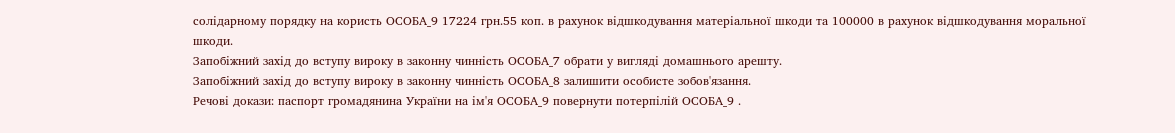солідарному порядку на користь ОСОБА_9 17224 грн.55 коп. в рахунок відшкодування матеріальної шкоди та 100000 в рахунок відшкодування моральної шкоди.
Запобіжний захід до вступу вироку в законну чинність ОСОБА_7 обрати у вигляді домашнього арешту.
Запобіжний захід до вступу вироку в законну чинність ОСОБА_8 залишити особисте зобов'язання.
Речові докази: паспорт громадянина України на ім'я ОСОБА_9 повернути потерпілій ОСОБА_9 .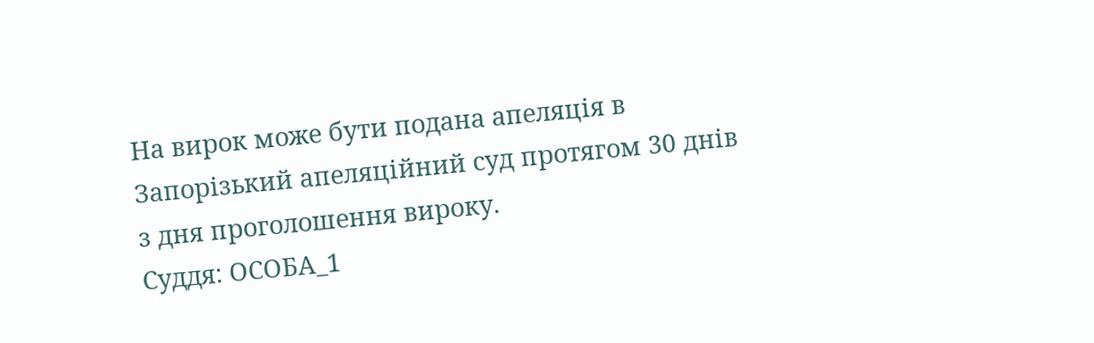На вирок може бути подана апеляція в Запорізький апеляційний суд протягом 30 днів з дня проголошення вироку.
Суддя: ОСОБА_1